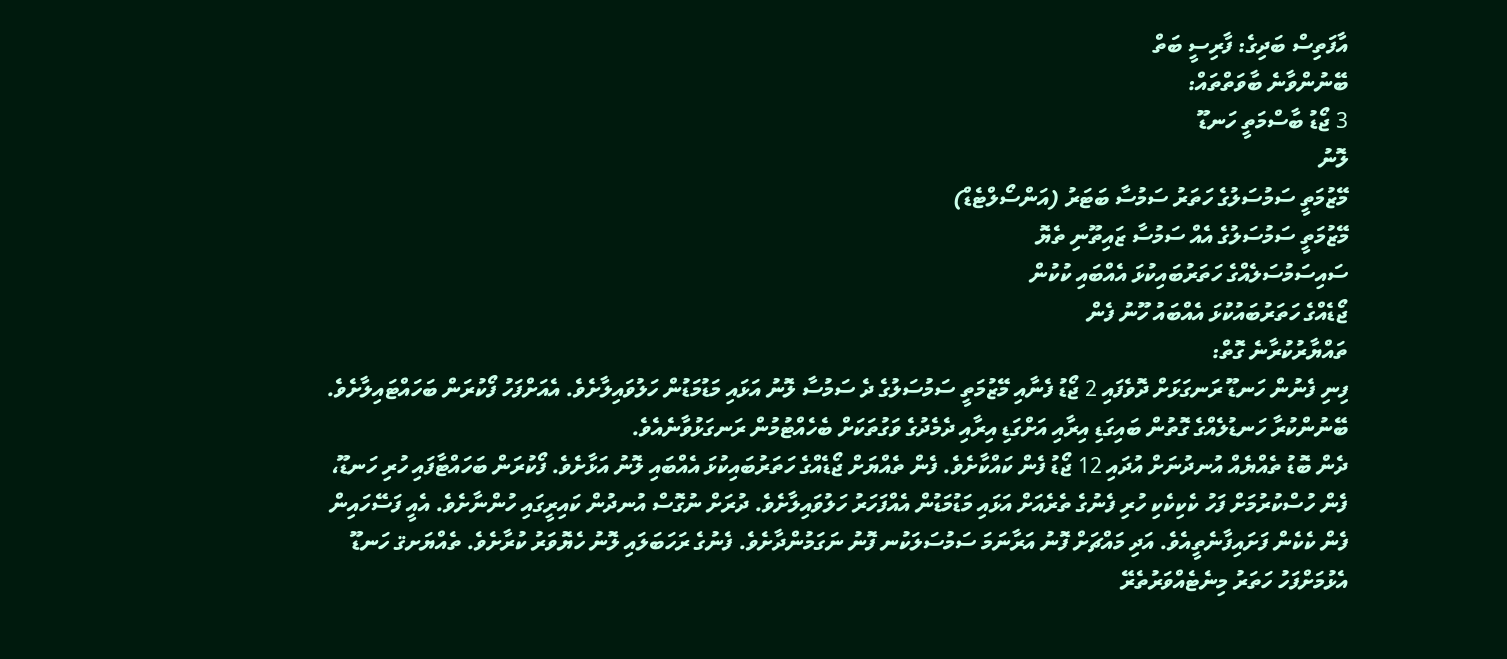އާފަތިސް ބަދިގެ: ފާރިސީ ބަތް
ބޭނުންވާނެ ބާވަތްތައް:
3 ޖޯޑު ބާސްމަތީ ހަނޑޫ
ލޮނު
މޭޒުމަތީ ސަމުސަލުގެ ހަތަރު ސަމުސާ ބަޓަރު (އަންސޯލްޓެޑް)
މޭޒުމަތީ ސަމުސަލުގެ އެއް ސަމުސާ ޒައިތޫނި ތެޔޮ
ސައިސަމުސަލެއްގެ ހަތަރުބައިކުޅަ އެއްބައި ކުކުން
ޖޯޑެއްގެ ހަތަރުބައުކުޅަ އެއްބައު ހޫނު ފެން
ތައްޔާރުކުރާނެ ގޮތް:
ފިނި ފެނުން ހަނޑޫ ރަނގަޅަށް ދޮވެފައި 2 ޖޯޑު ފެނާއި މޭޒުމަތީ ސަމުސަލުގެ ދެ ސަމުސާ ލޮނު އަޅައި މަޑުމަޑުން ހަލުވައިލާށެވެ. އެއަށްފަހު ފޯކުރަން ބަހައްޓައިލާށެވެ. ބޭނުންކުރާ ހަނޑުލެއްގެ ގޮތުން ބައިގަޑި އިރާއި އަށްގަޑި އިރާއި ދެމެދުގެ ވަގުތަކަށް ބެހެއްޓުމުން ރަނގަޅުވާނެއެވެ.
ދެން ބޮޑު ތެއްޔެއް އުނދުނަށް އުދައި 12 ޖޯޑު ފެން ކައްކާށެވެ. ފެން ތެއްޔަށް ޖޯޑެއްގެ ހަތަރުބައިކުޅަ އެއްބައި ލޮނު އަޅާށެވެ. ފޯކުރަން ބަހައްޓާފައި ހުރި ހަނޑޫ، ފެން ހުސްކުރުމަށް ފަހު ކެކިކެކި ހުރި ފެނުގެ ތެރެއަށް އަޅައި މަޑުމަޑުން އެއްފަހަރު ހަލުވައިލާށެވެ. ދުރަށް ނުގޮސް އުނދުން ކައިރީގައި ހުންނާށެވެ. އެއީ ފަސޭހައިން ފެން ކެކެން ފަށައިފާނެތީއެވެ. އަދި މައްޗަށް ފޮނު އަރާނަމަ ސަމުސަލަކުނ ފޮނު ނަގަމުންދާށެވެ. ފެނުގެ ރަހަބަލައި ލޮނު ހެޔޮވަރު ކުރާށެވެ. ތެއްޔަށޤ ހަނޑޫ އެޅުމަށްފަހު ހަތަރު މިނެޓެއްވަރުތެރޭ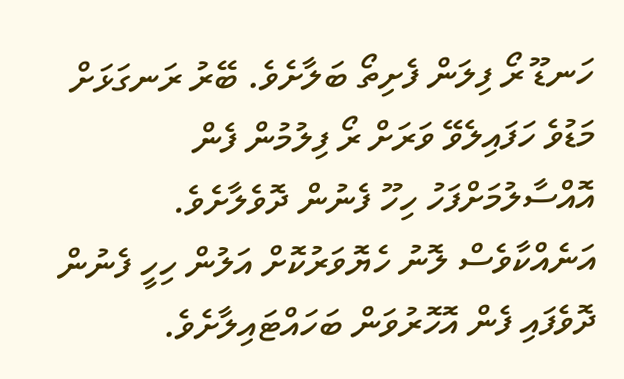ހަނޑޫ ރޯ ފިލަން ފެށިތޯ ބަލާށެވެ. ބޭރު ރަނގަޅަށް މަޑުވެ ހަފައިލެވޭ ވަރަށް ރޯ ފިލުމުން ފެން އޮއްސާލުމަށްފަހު ހިހޫ ފެނުން ދޮވެލާށެވެ. އަނެއްކާވެސް ލޮނު ހެޔޮވަރުކޮށް އަލުން ހިހީ ފެނުން ދޮވެފައި ފެން އޮހޮރުވަން ބަހައްޓައިލާށެވެ.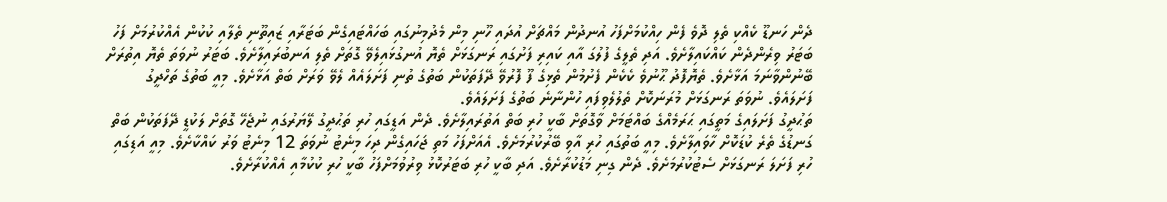ދެން ހަނޑޫ ކެއްކި ތެލި ދޮވެ ފެން ހިއްކުމަށްފަހު އުނދުން މައްޗަށް އުދައި ހޫނި މިން މެދުމިނުގައި ބަހައްޓައިގެން ބަޓަރާއި ޒައިތޫނި ތެލާއި ކުކުން އެއްކުރުމަށް ފަހު ބަޓަރު ވިރެންދެން ކައްކައިލާށެވެ. އަދި ތެލީގެ ފުލުގަ އާއި ކައިރި ފަށުގައި ރަނގަޅަށް ތެޔޮ އުނގުޅައިލެވޭ ގޮތަށް ތެލި އަނބުރައިލާށެވެ. ބަޓަރު ނުވަތަ ތެޔޮ އިތުރަށް ބޭނުންވާނަމަ އަޅާށެވެ. ތެޔޮފޮދު ޙޫނުވެ ކެކެން ފެށުމުން ތެޅިގެ ފޫ ފޮރުވޭ ދޭފަތަކުން ބަތުގެ ތުނި ފަށަލައެއް ލެވޭ ވަރަށް ބަތް އަޅާށެވެ. މިއީ ބަތުގެ ތަހްދީގު ފަށަލައެވެ. ނުވަތަ ރަނގަޅަށް މުރަނަކޮށް ތެލުލެވިފައި ހުންނާނެ ބަތުގެ ފަށަލައެވެ.
ތަޙުދީގު ފަށަލައިގެ މަތީގައި ޙަރަމެއްގެ ބައްޓަމަށް ވާގޮތަށް ބާކީ ހުރި ބަތް އަތުރައިލާށެވެ. ދެން އަޑީގައި ހުރި ތަޙުދީގު ލޭޔަރުގައި ނުޖެހޭ ގޮތަށް ލަކުޑީ ދޭފަތަކުން ބަތް ގަނޑުގެ ތެރެ ކުޑަކޮށް ހާވައިލާށެވެ. މިއީ ބަތުގައި ހުރި އާވި ބޭރުކުރުމަށެވެ. އެއަށްފަހު މަތި ޖަހައިގެން ދިހަ މިނެޓު ނުވަތަ 12 މިނެޓު ވަރު ކައްކާށެވެ. މިއީ އަޑިގައި ހުރި ފަށަލަ ރަނގަޅަށް ސެޓުކުރުމަށެވެ. ދެން ގިނި މަޑުކުރާށެވެ. އަދި ބާކީ ހުރި ބަޓަރުކޮޅު ވިރުވުމަށްފަހު ބާކީ ހުރި ކުކުމާއި އެއްކުރާށެވެ.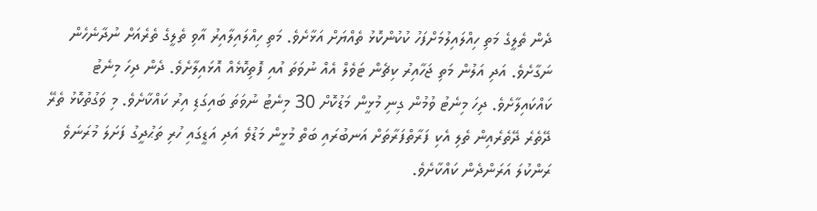ދެން ތެލީގެ މަތި ހިއްލައިލުމަށްފަހު ކުކުންކޮޅު ތެއްޔަށް އަޅާށެވެ. މަތި ހިއްލައިލާއިރު އާވި ތެލީގެ ތެރެއަށް ނުދާނެހެން ނަގާށެވެ. އަދި އަލުން މަތި ޖަހާއިރު ކިޗެން ޓަވެލް އެއް ނުވަތަ އުއި ފޮތިކޮޅެއް އޮޅައިލާށެވެ. ދެން ދިހަ މިނެޓު ކައްކައިލާށެވެ. ދިހަ މިނެޓު ވުމުން ގިނި މުޅީން މަޑުކޮށް 30 މިނެޓު ނުވަތަ ބައިގަޑި އިރު ކައްކާށެވެ. މި ވަގުތުކޮޅު ތެރޭ ދޭތެރެ ދޭތެރެއިން ތެލި އެކި ފަރާތްފަރާތަށް އަނބުރައި ބަތް މުޅީން މަޑުވެ އަދި އަޑީގައި ހުރި ތަޙުދީގު ފަށަލަ މުރަނަވެ ރަންކުލަ އަރަންދެން ކައްކާށެވެ.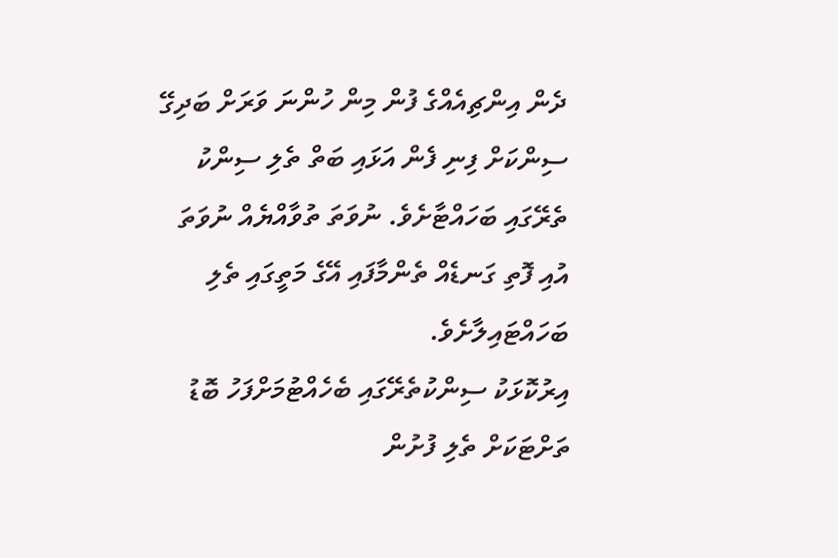ދެން އިންޗިއެއްގެ ފުން މިން ހުންނަ ވަރަށް ބަދިގޭ ސިންކަށް ފިނި ފެން އަޅައި ބަތް ތެލި ސިންކު ތެރޭގައި ބަހައްޓާށެވެ. ނުވަތަ ތުވާއްޔެއް ނުވަތަ އުއި ފޮތި ގަނޑެއް ތެންމާފައި އޭގެ މަތީގައި ތެލި ބަހައްޓައިލާށެވެ.
އިރުކޮޅަކު ސިންކުތެރޭގައި ބެހެއްޓުމަށްފަހު ބޮޑު ތަށްޓަކަށް ތެލި ފުށުން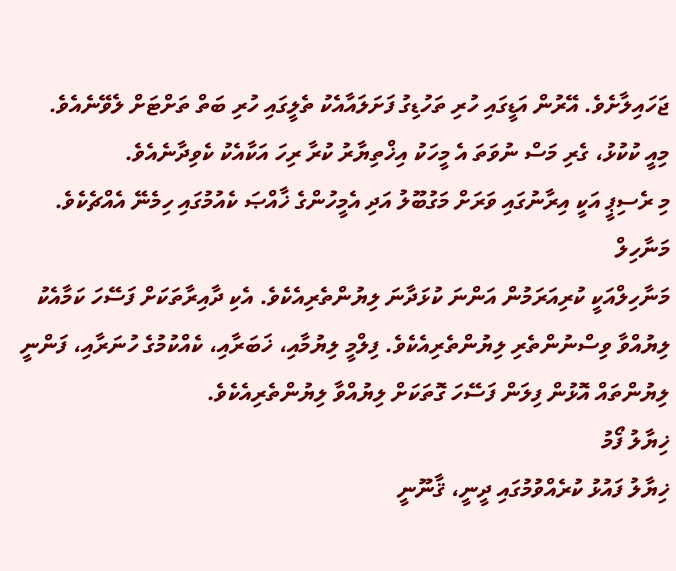ޖަހައިލާށެވެ. އޭރުން އަޑީގައި ހުރި ތަހުޑިގު ފަށަލައާއެކު ތެލީގައި ހުރި ބަތް ތަށްޓަށް ލެވޭނެއެވެ.
މިއީ ކުކުޅު، ގެރި މަސް ނުވަތަ އެ މީހަކު އިޚްތިޔާރު ކުރާ ރިހަ އަކާއެކު ކެވިދާނެއެވެ.
މި ރެސިޕީ އަކީ އިރާނުގައި ވަރަށް މަގުބޫލު އަދި އެމީހުންގެ ޚާއްޞަ ކެއުމުގައި ހިމެނޭ އެއްޗެކެވެ.
މަނާހިލް
މަނާހިލްއަކީ ކުރިއަރަމުން އަންނަ ކުޅަދާނަ ލިޔުންތެރިއެކެވެ. އެކި ދާއިރާތަކަށް ފަސޭހަ ކަމާއެކު ލިޔުއްވާ ވިސްނުންތެރި ލިޔުންތެރިއެކެވެ. ފިލްމީ ލިޔުމާއި، ޚަބަރާއި، ކެއްކުމުގެ ހުނަރާއި، ފަންނީ ލިޔުންތައް އޮޅުން ފިލަން ފަސޭހަ ގޮތަކަށް ލިޔުއްވާ ލިޔުންތެރިއެކެވެ.
ޚިޔާލު ފޯމު
ޚިޔާލު ފައުޅު ކުރެއްވުމުގައި ދީނީ، ޤާނޫނީ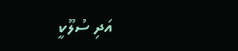އަދި ސުލޫކީ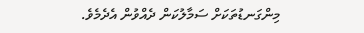މިންގަނޑުތަކަށް ސަމާލުކަން ދެއްވުން އެދެމެވެ.